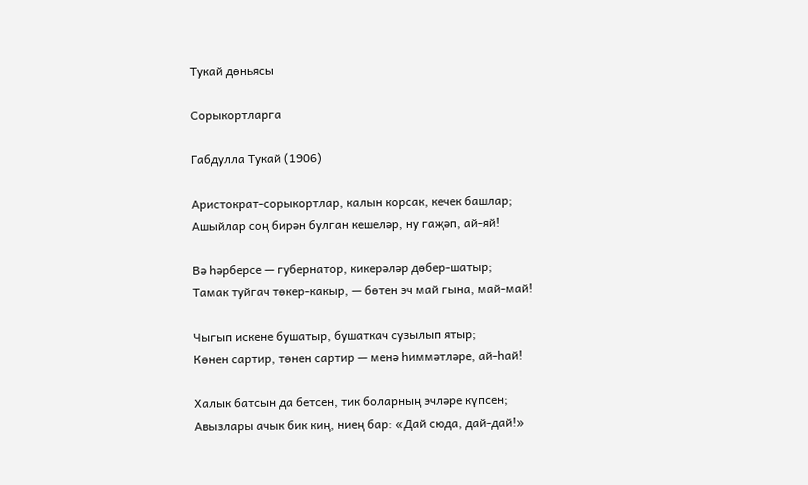Тукай дөньясы

Сорыкортларга

Габдулла Тукай (1906)

Аристократ-сорыкортлар, калын корсак, кечек башлар;
Ашыйлар соң бирән булган кешеләр, ну гаҗәп, ай-яй!

Вә һәрберсе — губернатор, кикерәләр дөбер-шатыр;
Тамак туйгач төкер-какыр, — бөтен эч май гына, май-май!

Чыгып искене бушатыр, бушаткач сузылып ятыр;
Көнен сартир, төнен сартир — менә һиммәтләре, ай-һай!

Халык батсын да бетсен, тик боларның эчләре күпсен;
Авызлары ачык бик киң, ниең бар: «Дай сюда, дай-дай!»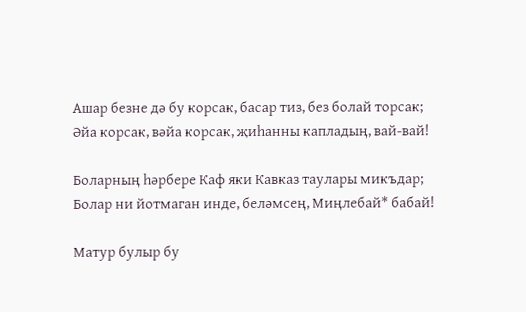Ашар безне дә бу корсак, басар тиз, без болай торсак;
Әйа корсак, вәйа корсак, җиһанны капладың, вай-вай!

Боларның һәрбере Каф яки Кавказ таулары микъдар;
Болар ни йотмаган инде, беләмсең, Миңлебай* бабай!

Матур булыр бу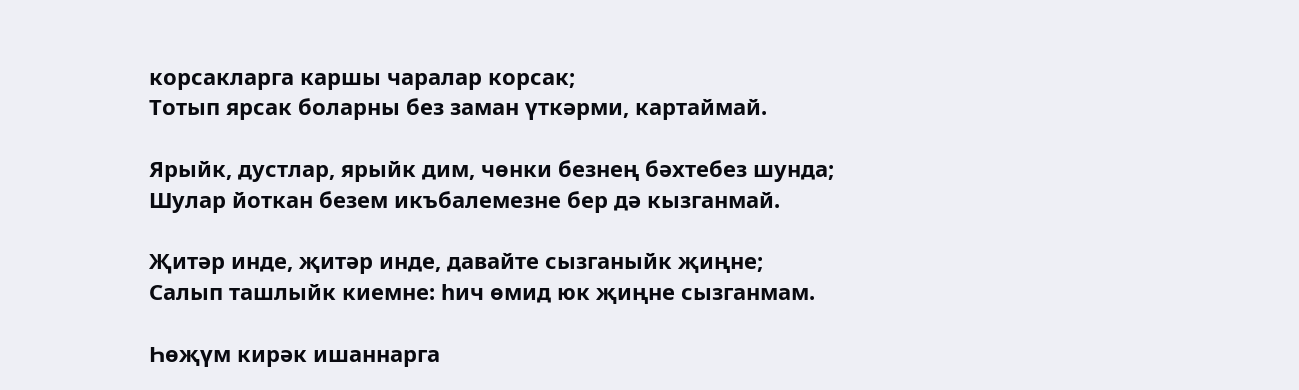корсакларга каршы чаралар корсак;
Тотып ярсак боларны без заман үткәрми, картаймай.

Ярыйк, дустлар, ярыйк дим, чөнки безнең бәхтебез шунда;
Шулар йоткан безем икъбалемезне бер дә кызганмай.

Җитәр инде, җитәр инде, давайте сызганыйк җиңне;
Салып ташлыйк киемне: һич өмид юк җиңне сызганмам.

Һөҗүм кирәк ишаннарга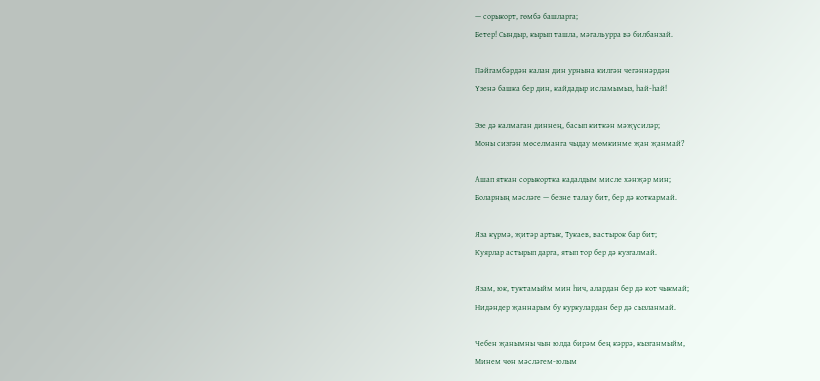— сорыкорт, гөмбә башларга;
Бетер! Сындыр, кырып ташла, мәгальурра вә билбанзай.

Пәйгамбәрдән калан дин урнына килгән чегәннәрдән
Үзенә башка бер дин, кайдадыр исламымыз, һай-һай!

Эзе дә калмаган диннең, басып киткән мәҗүсиләр;
Моны сизгән мөселманга чыдау мөмкинме җан җанмай?

Ашап яткан сорыкортка кадалдым мисле хәнҗәр мин;
Боларның мәсләге — безне талау бит, бер дә коткармай.

Яза күрмә, җитәр артык, Тукаев, вастырок бар бит;
Куярлар астырып дарга, ятып тор бер дә кузгалмай.

Язам, юк, туктамыйм мин һич, алардан бер дә кот чыкмай;
Нидәндер җаннарым бу куркулардан бер дә сызланмай.

Чебен җанымны чын юлда бирәм бең кәррә, кызганмыйм,
Минем чөн мәсләгем-юлым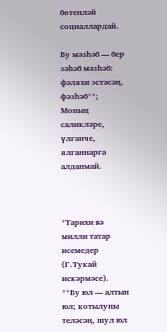бөтенләй социаллардай.

Бу мәзһәб — бер зәһәб мәзһәб: фәляхи эстәсәң, фәзһәб**;
Моның саликләре, үлгәнче, ялганнарга алданмай.



*Тарихи вә милли татар исемедер (Г.Тукай искәрмәсе).
**Бу юл — алтын юл; котылуны теләсәң, шул юл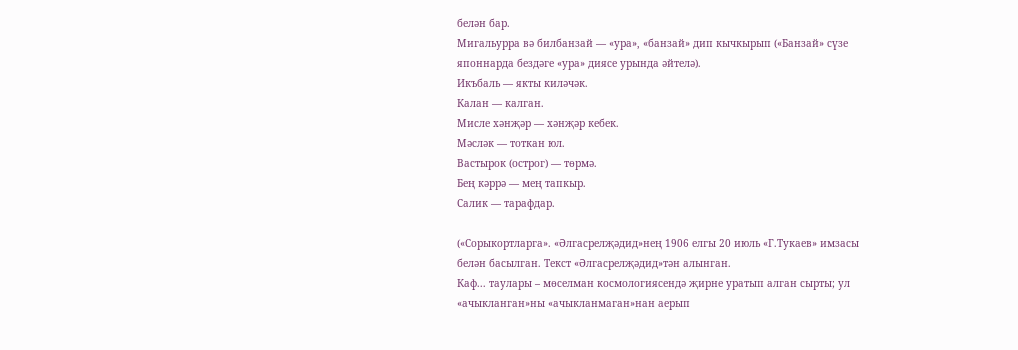белән бар.
Мигальурра вә билбанзай — «ура», «банзай» дип кычкырып («Банзай» сүзе японнарда бездәге «ура» диясе урында әйтелә).
Икъбаль — якты киләчәк.
Калан — калган.
Мисле хәнҗәр — хәнҗәр кебек.
Мәсләк — тоткан юл.
Вастырок (острог) — төрмә.
Бең кәррә — мең тапкыр.
Салик — тарафдар.

(«Сорыкортларга». «Әлгасрелҗәдид»нең 1906 елгы 20 июль «Г.Тукаев» имзасы белән басылган. Текст «Әлгасрелҗәдид»тән алынган.
Каф... таулары – мөселман космологиясендә җирне уратып алган сырты; ул «ачыкланган»ны «ачыкланмаган»нан аерып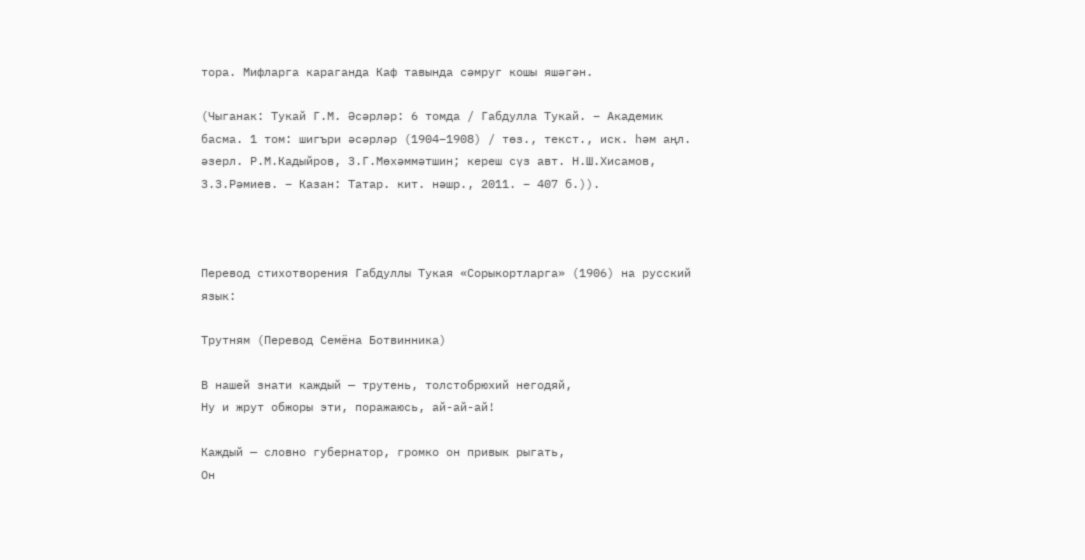тора. Мифларга караганда Каф тавында сәмруг кошы яшәгән.

(Чыганак: Тукай Г.М. Әсәрләр: 6 томда / Габдулла Тукай. – Академик басма. 1 том: шигъри әсәрләр (1904–1908) / төз., текст., иск. һәм аңл. әзерл. Р.М.Кадыйров, З.Г.Мөхәммәтшин; кереш сүз авт. Н.Ш.Хисамов, З.З.Рәмиев. – Казан: Татар. кит. нәшр., 2011. – 407 б.)).



Перевод стихотворения Габдуллы Тукая «Сорыкортларга» (1906) на русский язык:

Трутням (Перевод Семёна Ботвинника)

В нашей знати каждый — трутень, толстобрюхий негодяй,
Ну и жрут обжоры эти, поражаюсь, ай-ай-ай!

Каждый — словно губернатор, громко он привык рыгать,
Он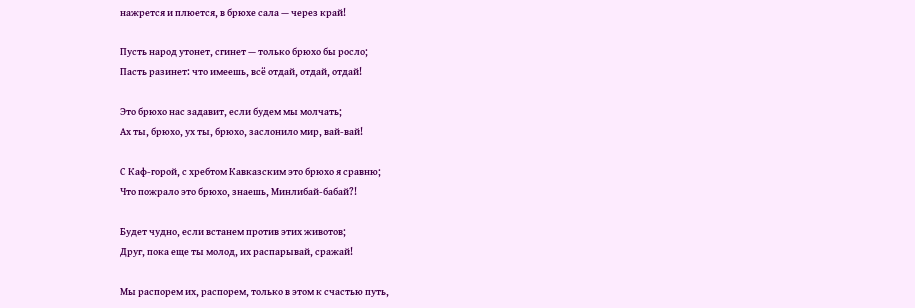нажрется и плюется, в брюхе сала — через край!

Пусть народ утонет, сгинет — только брюхо бы росло;
Пасть разинет: что имеешь, всё отдай, отдай, отдай!

Это брюхо нас задавит, если будем мы молчать;
Ах ты, брюхо, ух ты, брюхо, заслонило мир, вай-вай!

С Каф-горой, с хребтом Кавказским это брюхо я сравню;
Что пожрало это брюхо, знаешь, Минлибай-бабай?!

Будет чудно, если встанем против этих животов;
Друг, пока еще ты молод, их распарывай, сражай!

Мы распорем их, распорем, только в этом к счастью путь,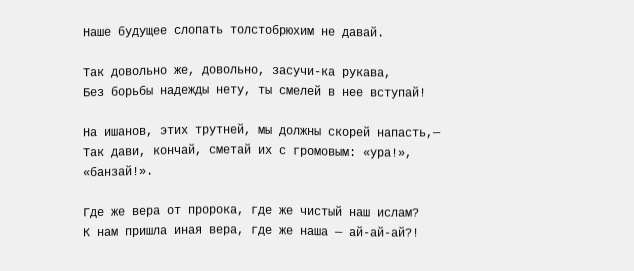Наше будущее слопать толстобрюхим не давай.

Так довольно же, довольно, засучи-ка рукава,
Без борьбы надежды нету, ты смелей в нее вступай!

На ишанов, этих трутней, мы должны скорей напасть,—
Так дави, кончай, сметай их с громовым: «ура!», «банзай!».

Где же вера от пророка, где же чистый наш ислам?
К нам пришла иная вера, где же наша — ай-ай-ай?!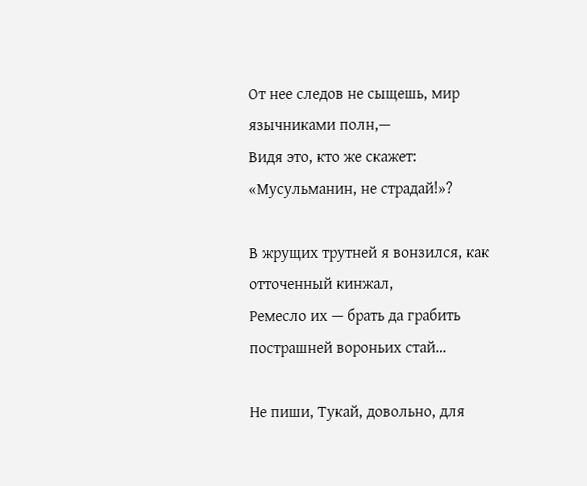От нее следов не сыщешь, мир язычниками полн,—
Видя это, кто же скажет: «Мусульманин, не страдай!»?

В жрущих трутней я вонзился, как отточенный кинжал,
Ремесло их — брать да грабить пострашней вороньих стай…

Не пиши, Тукай, довольно, для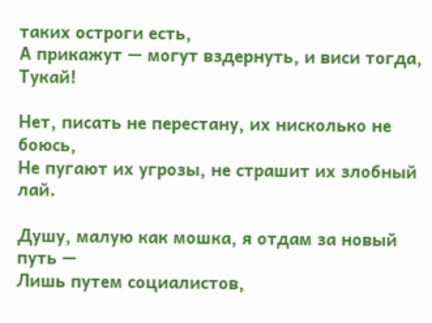таких остроги есть,
А прикажут — могут вздернуть, и виси тогда, Тукай!

Нет, писать не перестану, их нисколько не боюсь,
Не пугают их угрозы, не страшит их злобный лай.

Душу, малую как мошка, я отдам за новый путь —
Лишь путем социалистов,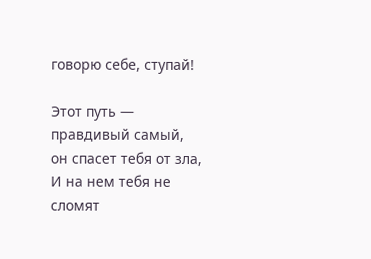говорю себе, ступай!

Этот путь — правдивый самый, он спасет тебя от зла,
И на нем тебя не сломят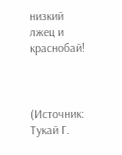низкий лжец и краснобай!



(Источник: Тукай Г.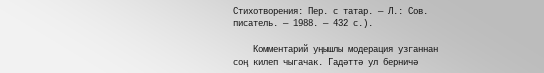Стихотворения: Пер. с татар. — Л.: Сов. писатель. — 1988. — 432 с.).

    Комментарий уңышлы модерация узганнан соң килеп чыгачак. Гадәттә ул берничә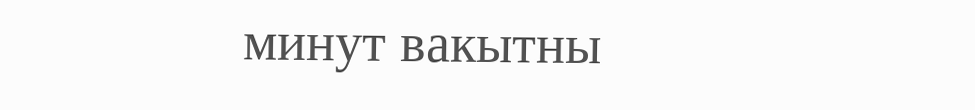минут вакытны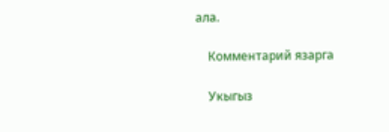ала.

    Комментарий язарга

    Укыгыз